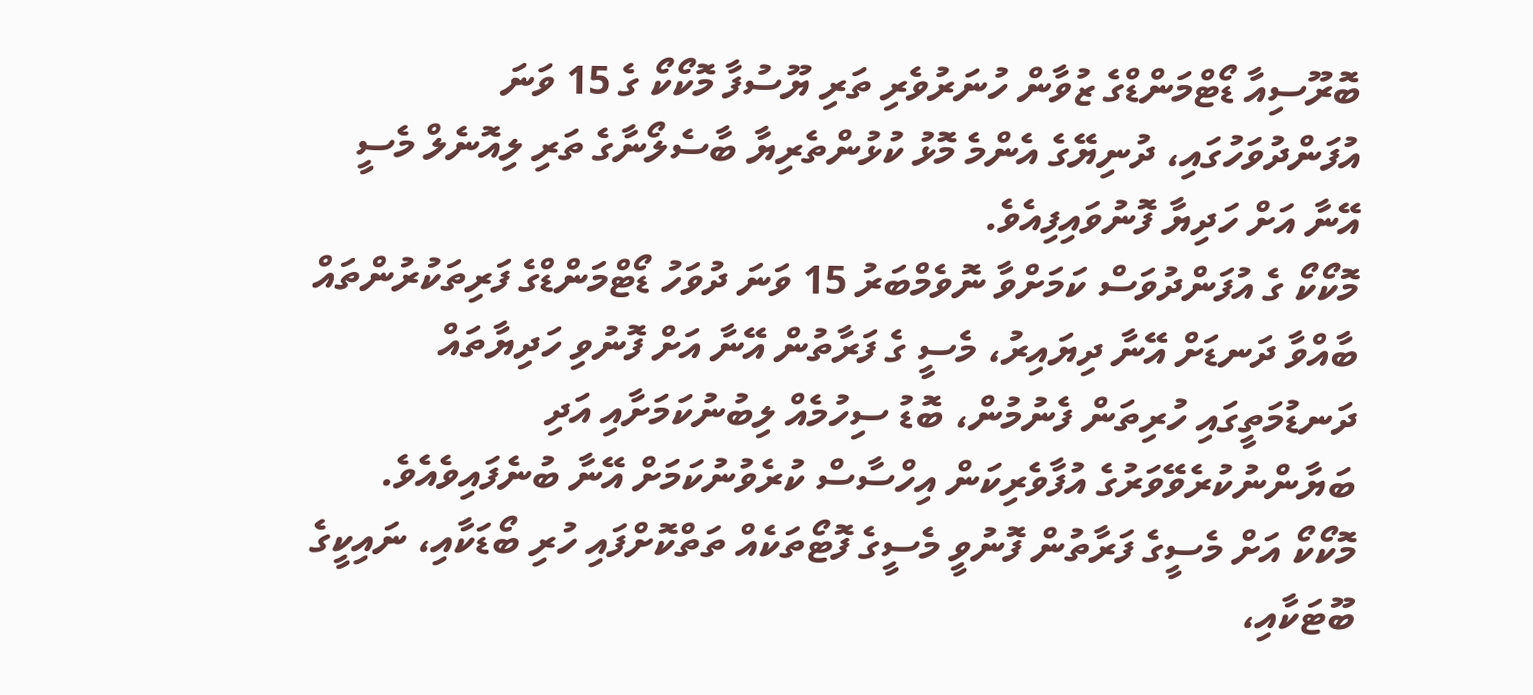ބޮރޫސިއާ ޑޯޓްމަންޑްގެ ޒުވާން ހުނަރުވެރި ތަރި ޔޫސުފާ މޮކޯކޯ ގެ 15 ވަނަ އުފަންދުވަހުގައި، ދުނިޔޭގެ އެންމެ މޮޅު ކުޅުންތެރިޔާ ބާސެލޯނާގެ ތަރި ލިއޮނެލް މެސީ އޭނާ އަށް ހަދިޔާ ފޮނުވައިފިއެވެ.
މޮކޯކޯ ގެ އުފަންދުވަސް ކަމަށްވާ ނޮވެމްބަރު 15 ވަނަ ދުވަހު ޑޯޓްމަންޑްގެ ފަރިތަކުރުންތައް ބާއްވާ ދަނޑަށް އޭނާ ދިޔައިރު، މެސީ ގެ ފަރާތުން އޭނާ އަށް ފޮނުވި ހަދިޔާތައް ދަނޑުމަތީގައި ހުރިތަން ފެނުމުން، ބޮޑު ސިހުމެއް ލިބުނުކަމަށާއި އަދި ބަޔާންނުކުރެވޭވަރުގެ އުފާވެރިކަން އިހްސާސް ކުރެވުނުކަމަށް އޭނާ ބުނެފައިވެއެވެ.
މޮކޯކޯ އަށް މެސީގެ ފަރާތުން ފޮނުވީ މެސީގެ ފޮޓޯތަކެއް ތަތްކޮށްފައި ހުރި ބޯޑަކާއި، ނައިކީގެ ބޫޓަކާއި،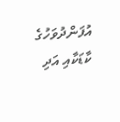އުފަންދުވަހުގެ ކާޑަކާއި އަދި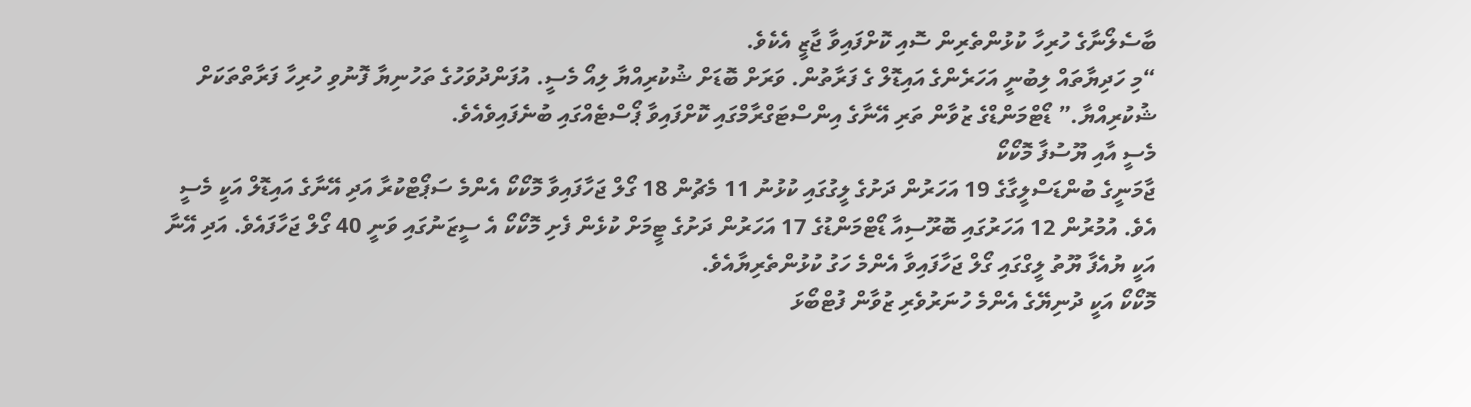ބާސެލޯނާގެ ހުރިހާ ކުޅުންތެރިން ސޮއި ކޮށްފައިވާ ޖާޒީ އެކެވެ.
“މި ހަދިޔާތައް ލިބުނީ އަހަރެންގެ އައިޑޮލް ގެ ފަރާތުން. ވަރަށް ބޮޑަށް ޝުކުރިއްޔާ ލިއޯ މެސީ. އުފަންދުވަހުގެ ތަހުނިޔާ ފޮނުވި ހުރިހާ ފަރާތްތަކަށް ޝުކުރިއްޔާ.” ޑޯޓްމަންޑްގެ ޒުވާން ތަރި އޭނާގެ އިންސްޓަގްރާމްގައި ކޮށްފައިވާ ޕޯސްޓެއްގައި ބުނެފައިވެއެވެ.
މެސީ އާއި ޔޫސުފާ މޮކޯކޯ
ޖާމަނީގެ ބުންޑަސްލީގާގެ 19 އަހަރުން ދަށުގެ ލީގުގައި ކުޅުނު 11 މެޗުން 18 ގޯލް ޖަހާފައިވާ މޮކޯކޯ އެންމެ ސަޕޯޓްކުރާ އަދި އޭނާގެ އައިޑޮލް އަކީ މެސީ އެވެ. އުމުރުން 12 އަހަރުގައި ބޮރޫސިއާ ޑޯޓްމަންޑުގެ 17 އަހަރުން ދަށުގެ ޓީމަށް ކުޅެން ފެށި މޮކޯކޯ އެ ސީޒަނުގައި ވަނީ 40 ގޯލް ޖަހާފައެވެ. އަދި އޭނާ އަކީ ޔުއެފާ ޔޫތު ލީގްގައި ގޯލް ޖަހާފައިވާ އެންމެ ހަގު ކުޅުންތެރިޔާއެވެ.
މޮކޯކޯ އަކީ ދުނިޔޭގެ އެންމެ ހުނަރުވެރި ޒުވާން ފުޓްބޯޅަ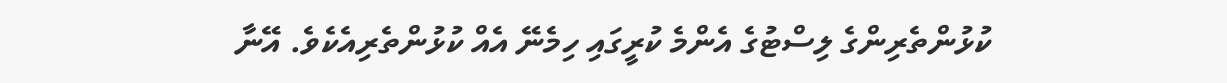ކުޅުންތެރިންގެ ލިސްޓުގެ އެންމެ ކުރީގައި ހިމެނޭ އެއް ކުޅުންތެރިއެކެވެ. އޭނާ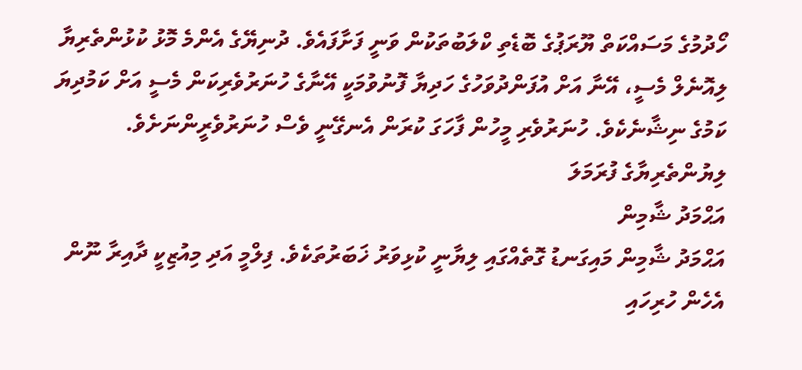ހޯދުމުގެ މަސައްކަތް ޔޫރަޕުގެ ބޮޑެތި ކްލަބުތަކުން ވަނީ ފަށާފައެވެ. ދުނިޔޭގެ އެންމެ މޮޅު ކުޅުންތެރިޔާ ލިއޮނެލް މެސީ، އޭނާ އަށް އުފަންދުވަހުގެ ހަދިޔާ ފޮނުވުމަކީ އޭނާގެ ހުނަރުވެރިކަން މެސީ އަށް ކަމުދިޔަ ކަމުގެ ނިޝާނެކެވެ. ހުނަރުވެރި މީހުން ފާހަގަ ކުރަން އެނގޭނީ ވެސް ހުނަރުވެރީންނަށެވެ.
ލިޔުންތެރިޔާގެ ފުރަމަލަ
އަޙްމަދު ޝާމިން
އަޙްމަދު ޝާމިން މައިގަނޑު ގޮތެއްގައި ލިޔާނީ ކުޅިވަރު ޚަބަރުތަކެވެ. ފިލްމީ އަދި މިއުޒިކީ ދާއިރާ ނޫން އެހެން ހުރިހައި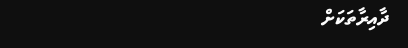ދާއިރާތަކަށް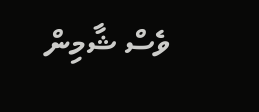ވެސް ޝާމިން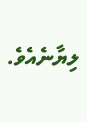ލިޔާނެއެވެ.